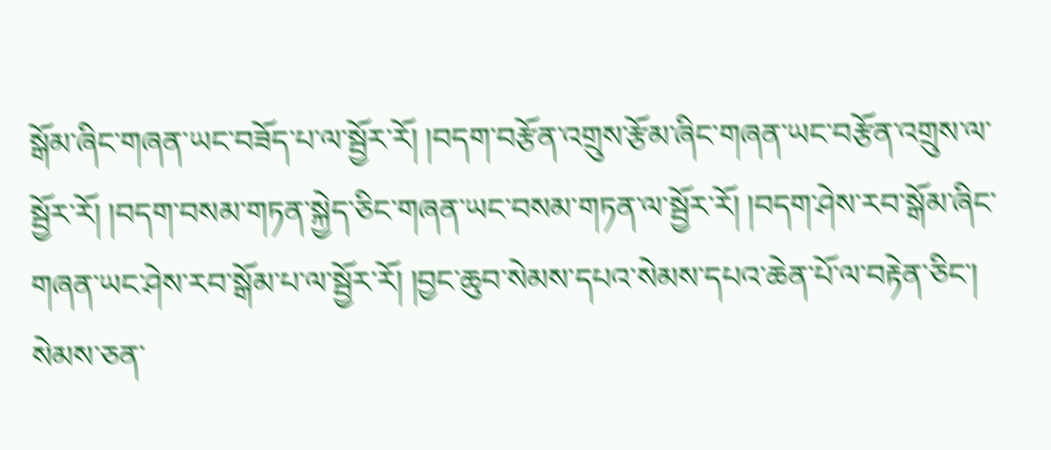སྒོམ་ཞིང་གཞན་ཡང་བཟོད་པ་ལ་སྦྱོར་རོ། །བདག་བརྩོན་འགྲུས་རྩོམ་ཞིང་གཞན་ཡང་བརྩོན་འགྲུས་ལ་སྦྱོར་རོ། །བདག་བསམ་གཏན་སྐྱེད་ཅིང་གཞན་ཡང་བསམ་གཏན་ལ་སྦྱོར་རོ། །བདག་ཤེས་རབ་སྒོམ་ཞིང་གཞན་ཡང་ཤེས་རབ་སྒོམ་པ་ལ་སྦྱོར་རོ། །བྱང་ཆུབ་སེམས་དཔའ་སེམས་དཔའ་ཆེན་པོ་ལ་བརྟེན་ཅིང་། སེམས་ཅན་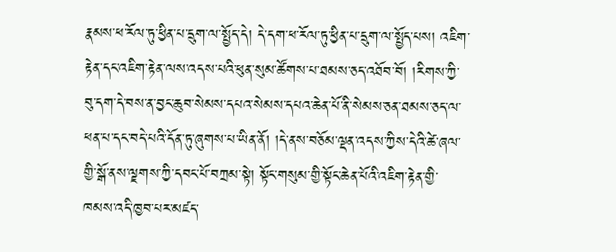རྣམས་ཕ་རོལ་ཏུ་ཕྱིན་པ་དྲུག་ལ་སྤྱོད་དེ། དེ་དག་ཕ་རོལ་ཏུ་ཕྱིན་པ་དྲུག་ལ་སྤྱོད་པས། འཇིག་རྟེན་དང་འཇིག་རྟེན་ལས་འདས་པའི་ཕུན་སུམ་ཚོགས་པ་ཐམས་ཅད་འཐོབ་བོ། །རིགས་ཀྱི་བུ་དག་དེ་བས་ན་བྱང་ཆུབ་སེམས་དཔའ་སེམས་དཔའ་ཆེན་པོ་ནི་སེམས་ཅན་ཐམས་ཅད་ལ་ཕན་པ་དང་བདེ་པའི་དོན་ཏུ་ཞུགས་པ་ཡིན་ནོ། །དེ་ནས་བཅོམ་ལྡན་འདས་ཀྱིས་དེའི་ཚེ་ཞལ་གྱི་སྒོ་ནས་ལྗགས་ཀྱི་དབང་པོ་བཀྲམ་སྟེ། སྟོང་གསུམ་གྱི་སྟོང་ཆེན་པོའི་འཇིག་རྟེན་གྱི་ཁམས་འདི་ཁྱབ་པར་མཛད་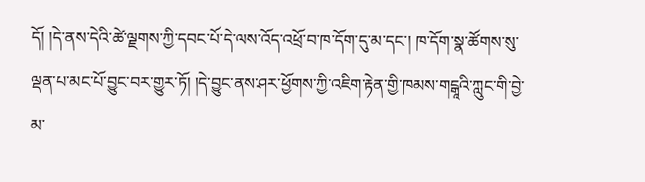དོ། །དེ་ནས་དེའི་ཚེ་ལྗགས་ཀྱི་དབང་པོ་དེ་ལས་འོད་འཕྲོ་བ་ཁ་དོག་དུ་མ་དང་། ཁ་དོག་སྣ་ཚོགས་སུ་ལྡན་པ་མང་པོ་བྱུང་བར་གྱུར་ཏོ། །དེ་བྱུང་ནས་ཤར་ཕྱོགས་ཀྱི་འཇིག་རྟེན་གྱི་ཁམས་གངྒཱའི་ཀླུང་གི་བྱེ་མ་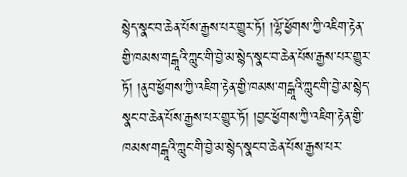སྙེད་སྣང་བ་ཆེན་པོས་རྒྱས་པར་གྱུར་ཏོ། །ལྷོ་ཕྱོགས་ཀྱི་འཇིག་རྟེན་གྱི་ཁམས་གངྒཱའི་ཀླུང་གི་བྱེ་མ་སྙེད་སྣང་བ་ཆེན་པོས་རྒྱས་པར་གྱུར་ཏོ། །ནུབ་ཕྱོགས་ཀྱི་འཇིག་རྟེན་གྱི་ཁམས་གངྒཱའི་ཀླུང་གི་བྱེ་མ་སྙེད་སྣང་བ་ཆེན་པོས་རྒྱས་པར་གྱུར་ཏོ། །བྱང་ཕྱོགས་ཀྱི་འཇིག་རྟེན་གྱི་ཁམས་གངྒཱའི་ཀླུང་གི་བྱེ་མ་སྙེད་སྣང་བ་ཆེན་པོས་རྒྱས་པར་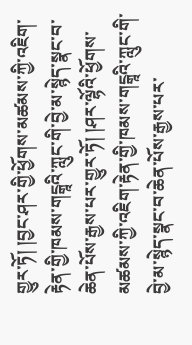གྱུར་ཏོ། །བྱང་ཤར་གྱི་ཕྱོགས་མཚམས་ཀྱི་འཇིག་རྟེན་གྱི་ཁམས་གངྒཱའི་ཀླུང་གི་བྱེ་མ་སྙེད་སྣང་བ་ཆེན་པོས་རྒྱས་པར་གྱུར་ཏོ། །ཤར་ལྷོའི་ཕྱོགས་མཚམས་ཀྱི་འཇིག་རྟེན་གྱི་ཁམས་གངྒཱའི་ཀླུང་གི་བྱེ་མ་སྙེད་སྣང་བ་ཆེན་པོས་རྒྱས་པར་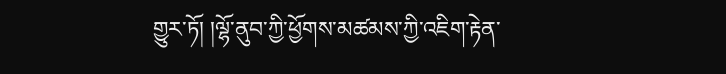གྱུར་ཏོ། །ལྷོ་ནུབ་ཀྱི་ཕྱོགས་མཚམས་ཀྱི་འཇིག་རྟེན་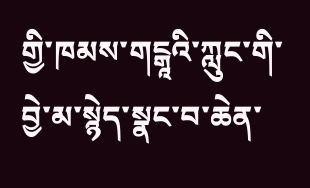གྱི་ཁམས་གངྒཱའི་ཀླུང་གི་བྱེ་མ་སྙེད་སྣང་བ་ཆེན་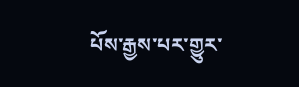པོས་རྒྱས་པར་གྱུར་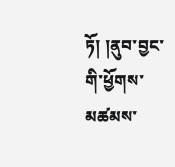ཏོ། །ནུབ་བྱང་གི་ཕྱོགས་མཚམས་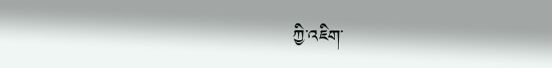ཀྱི་འཇིག་